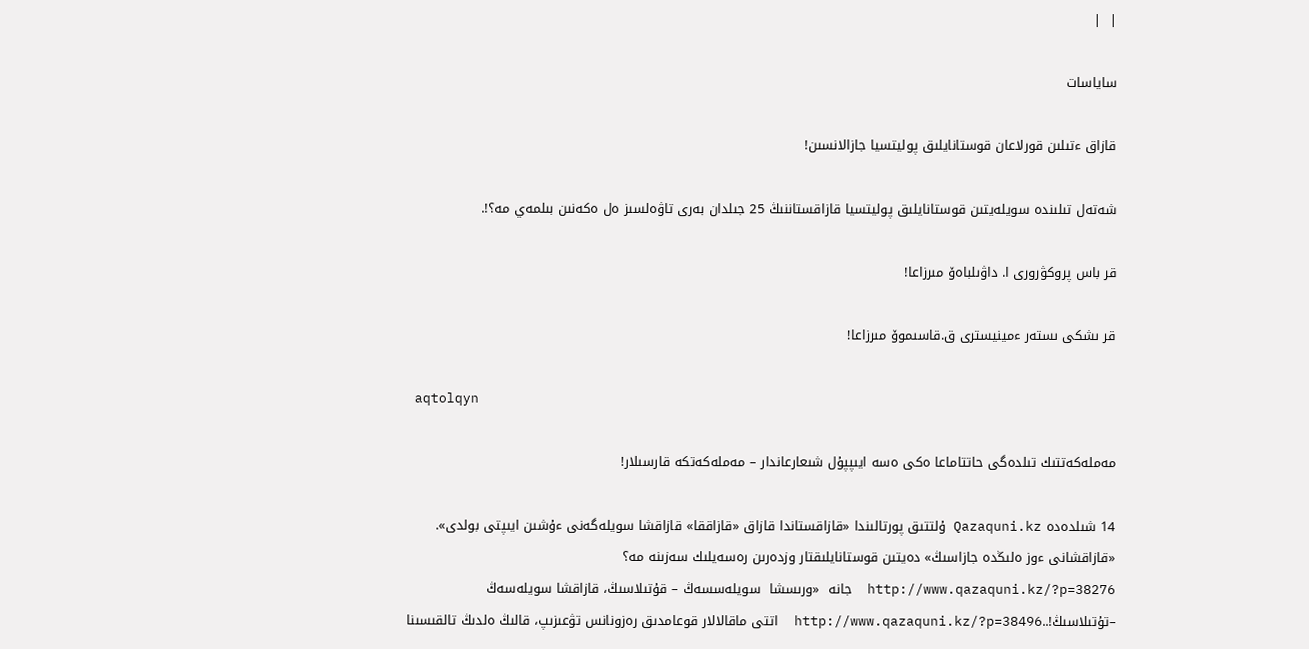|  |

ساياسات

قازاق ءتىلىن قورلاعان قوستانايلىق پوليتسيا جازالانسىن!

شەتەل تىلىندە سويلەيتىن قوستانايلىق پوليتسيا قازاقستاننىڭ 25 جىلدان بەرى تاۋەلسىز ەل ەكەنىن بىلمەي مە؟!.

قر باس پروكۋرورى ا. داۋىلباەۆ مىرزاعا!

قر ىشكى ىستەر ءمينيسترى ق.قاسىموۆ مىرزاعا!

 aqtolqyn

مەملەكەتتىك تىلدەگى حاتتاماعا ەكى ەسە ايىپپۇل شىعارعاندار – مەملەكەتكە قارسىلار!

14 شىلدەدە Qazaquni.kz ۇلتتىق پورتالىندا «قازاقستاندا قازاق «قازاققا» قازاقشا سويلەگەنى ءۇشىن ايىپتى بولدى».  «قازاقشانى ءوز ەلىڭدە جازاسىڭ» دەيتىن قوستانايلىقتار وزدەرىن رەسەيلىك سەزىنە مە؟  http://www.qazaquni.kz/?p=38276  جانە  «ورىسشا  سويلەسسەڭ – قۇتىلاسىڭ، قازاقشا سويلەسەڭ –تۇتىلاسىڭ!..http://www.qazaquni.kz/?p=38496  اتتى ماقالالار قوعامدىق رەزونانس تۋعىزىپ، قالىڭ ەلدىڭ تالقىسىنا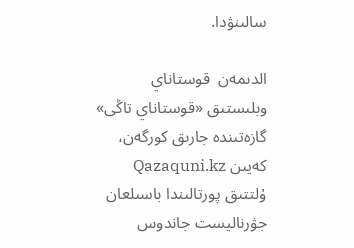سالىنۋدا.

الدىمەن  قوستاناي وبلىستىق «قوستاناي تاڭى» گازەتىندە جارىق كورگەن، كەيىن Qazaquni.kz ۇلتتىق پورتالىندا باسىلعان  جۋرناليست جاندوس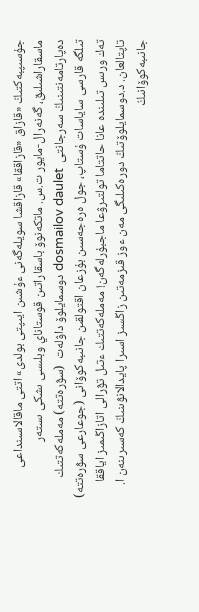جۇسىپبەكتىڭ «قازاق «قازاققا» قازاقشا سويلەگەنى ءۇشىن ايىپتى بولدى» اتتى ماقالاسىنداعى ماسقاراشىلىق، گەنەرال-مايور ت.س. ماتكەنوۆ باسقاراتىن قوستاناي وبلىسى ىشكى ىستەر دەپارتامەنتىنىڭ سەرجانتى  dosmailov daulet دوسمايلوۆ داۋلەت  (سۋرەتتە) مەملەكەتتىك تىلگە قارسى ساياسات ۇستاپ، جول ەرەجەسىن بۇزعان اقتولقىن جانىبەكوۆانى (جوعارعى سۋرەتتە)   تەك ورىس تىلىندە عانا حاتتاما تولتىرۋعا ماجبۇرلەگەن! مەملەكەتتىك ءتىل تۋرالى اتازاڭىمىز اياققا تاپتالعان. د.دوسمايلوۆتىڭ دورەكىلىگى مەن ءوز قىزمەتىن زاڭسىز اسىرا پايدالانۋىنىڭ كەسىرىنەن ا. جانىبەكوۆانىڭ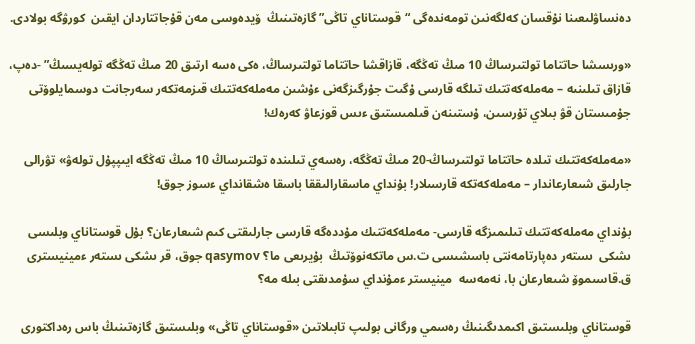دەنساۋلىعىنا نۇقسان كەلگەنىن تومەندەگى “قوستاناي تاڭى” گازەتىنىڭ  ۆيدەوسى مەن قۇجاتتاردان ايقىن  كورۋگە بولادى.

«ورىسشا حاتتاما تولتىرساڭ 10 مىڭ تەڭگە، قازاقشا حاتتاما تولتىرساڭ، ەكى ەسە ارتىق 20 مىڭ تەڭگە تولەيسىڭ” -دەپ، قازاق تىلىنىە – مەملەكەتتىك تىلگە قارسى ۇگىت جۇرگىزگەنى ءۇشىن مەملەكەتتىك قىزمەتكەر سەرجانت دوسمايلوۆتى جۇمىستان قۋ بىلاي تۇرسىن، ۇستىنەن قىلمىستىق ءىس قوزعاۋ كەرەك!

«مەملەكەتتىك تىلدە حاتتاما تولتىرساڭ-20 مىڭ تەڭگە، رەسەي تىلىندە تولتىرساڭ 10 مىڭ تەڭگە ايىپپۇل تولەۋ» تۋرالى جارلىق شىعارعاندار – مەملەكەتكە قارسىلار! بۇنداي ماسقارالىققا باسقا ەشقانداي ءسوز جوق!

بۇنداي مەملەكەتتىك تىلىمىزگە قارسى- مەملەكەتتىك مۇددەگە قارسى جارلىقتى كىم شىعارعان؟ بۇل قوستاناي وبلىسى ىشكى  ىستەر دەپارتامەنتى باسشىسى ت.س ماتكەنوۆتىڭ  بۇيرىعى ما؟ qasymov جوق، قر ىشكى ىستەر ءمينيسترى ق.قاسىموۆ شىعارعان با، نەمەسە  مينيستر ءمۇنداي سۇمدىقتى بىلە مە؟

قوستاناي وبلىستىق اكىمدىگىنىڭ رەسمي ورگانى بولىپ تابىلاتىن «قوستاناي تاڭى» وبلىستىق گازەتىنىڭ باس رەداكتورى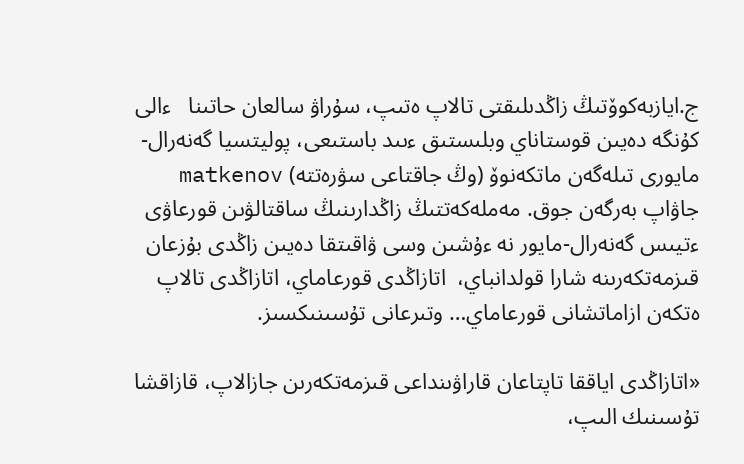ج.ايازبەكوۆتىڭ زاڭدىلىقتى تالاپ ەتىپ، سۇراۋ سالعان حاتىنا   ءالى كۇنگە دەيىن قوستاناي وبلىستىق ءىىد باستىعى، پوليتسيا گەنەرال-مايورى تىلەگەن ماتكەنوۆ (وڭ جاقتاعى سۋرەتتە) matkenov جاۋاپ بەرگەن جوق. مەملەكەتتىڭ زاڭدارىنىڭ ساقتالۋىن قورعاۋى ءتيىس گەنەرال-مايور نە ءۇشىن وسى ۋاقىتقا دەيىن زاڭدى بۇزعان قىزمەتكەرىنە شارا قولدانباي،  اتازاڭدى قورعاماي، اتازاڭدى تالاپ ەتكەن ازاماتشانى قورعاماي… وتىرعانى تۇسىنىكسىز.

«اتازاڭدى اياققا تاپتاعان قاراۋىنداعى قىزمەتكەرىن جازالاپ، قازاقشا تۇسىنىك الىپ،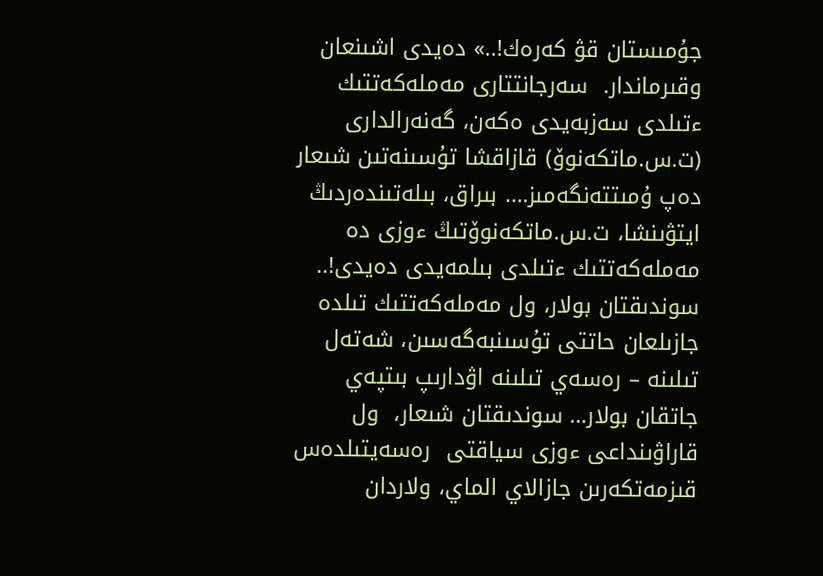جۇمىستان قۋ كەرەك!..» دەيدى اشىنعان وقىرماندار.  سەرجانتتارى مەملەكەتتىك ءتىلدى سەزبەيدى ەكەن، گەنەرالدارى (ت.س.ماتكەنوۆ) قازاقشا تۇسىنەتىن شىعار دەپ ۇمىتتەنگەمىز…. بىراق، بىلەتىندەردىڭ ايتۋىنشا، ت.س.ماتكەنوۆتىڭ ءوزى دە مەملەكەتتىك ءتىلدى بىلمەيدى دەيدى!.. سوندىقتان بولار، ول مەملەكەتتىك تىلدە جازىلعان حاتتى تۇسىنبەگەسىن، شەتەل تىلىنە – رەسەي تىلىنە اۋدارىپ بىتپەي جاتقان بولار… سوندىقتان شىعار،  ول قاراۋىنداعى ءوزى سياقتى  رەسەيتىلدەس قىزمەتكەرىن جازالاي الماي، ولاردان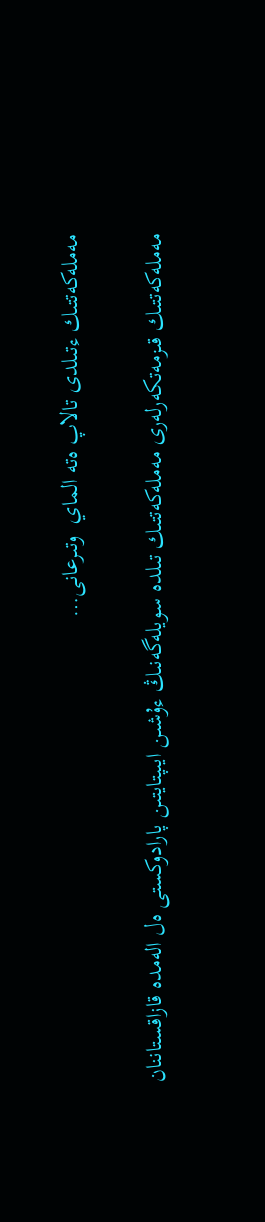مەملەكەتتىك ءتىلدى تالاپ ەتە الماي  وتىرعانى…

مەملەكەتتىك قىزمەتكەرلەرى مەملەكەتتىك تىلدە سويلەگەنىڭ ءۇشىن ايىپتايتىن پارادوكستى ەل الەمدە قازاقستاننان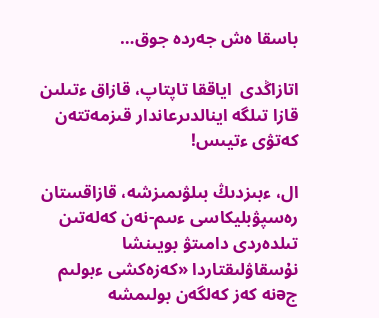باسقا ەش جەردە جوق…

اتازاڭدى  اياققا تاپتاپ، قازاق ءتىلىن قازا تىلگە اينالدىرعاندار قىزمەتتەن كەتۋى ءتيىس!

ال، ءبىزدىڭ بىلۋىمىزشە، قازاقستان رەسپۋبليكاسى ءىىم-نەن كەلەتىن  تىلدەردى دامىتۋ بويىنشا نۇسقاۋلىقتاردا «كەزەكشى ءبولىم جəنە كەز كەلگەن بولىمشە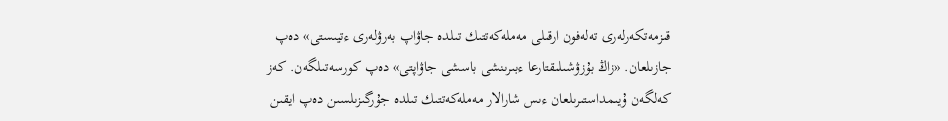قىزمەتكەرلەرى تەلەفون ارقىلى مەملەكەتتىك تىلدە جاۋاپ بەرۋلەرى ءتيىستى» دەپ جازىلعان. «زاڭ بۇزۋشىلىقتارعا ءبىرىنشى باسشى جاۋاپتى» دەپ كورسەتىلگەن. كەز كەلگەن ۇيىمداستىرىلعان ءىس شارالار مەملەكەتتىك تىلدە جۇرگىزىلسىن دەپ ايقىن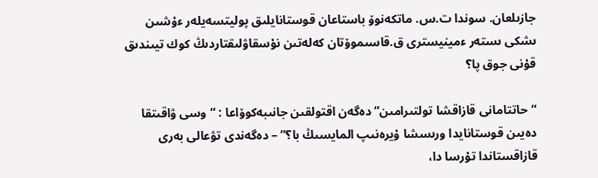جازىلعان. سوندا ت.س. ماتكەنوۆ باستاعان قوستانايلىق پوليتسەيلەر ءۇشىن ىشكى ىستەر ءمينيسترى ق.قاسىموۆتان كەلەتىن نۇسقاۋلىقتاردىڭ كوك تيىندىق قۇنى جوق پا؟

“حاتتامانى قازاقشا تولتىرامىن” دەگەن اقتولقىن جانىبەكوۆاعا : “وسى ۋاقىتقا دەيىن قوستانايدا ورىسشا ۇيرەنىپ المايسىڭ با؟” – دەگەندى تۋعالى بەرى قازاقستاندا تۇرسا دا،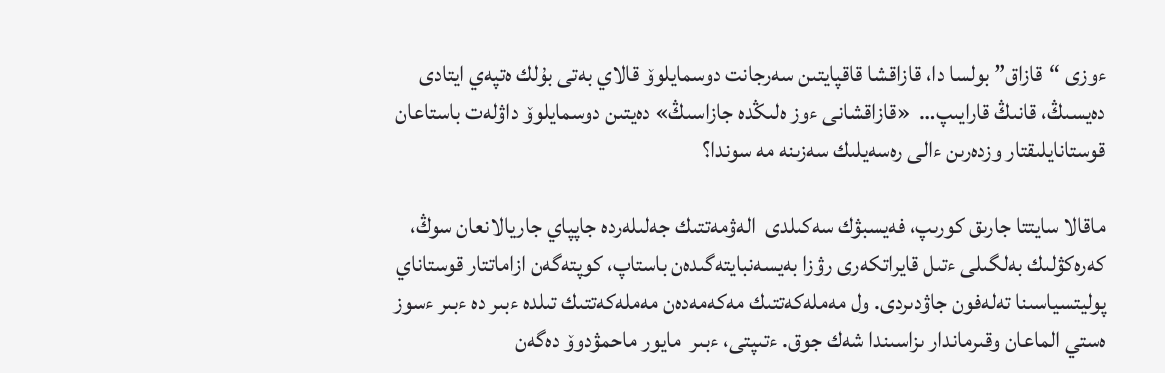ءوزى “قازاق” بولسا دا، قازاقشا قاقپايتىن سەرجانت دوسمايلوۆ قالاي بەتى بۇلك ەتپەي ايتادى دەيسىڭ، قانىڭ قارايىپ…  «قازاقشانى ءوز ەلىڭدە جازاسىڭ» دەيتىن دوسمايلوۆ داۋلەت باستاعان قوستانايلىقتار وزدەرىن ءالى رەسەيلىك سەزىنە مە سوندا؟

ماقالا سايتتا جارىق كورىپ، فەيسبۋك سەكىلدى  الەۋمەتتىك جەلىلەردە جاپپاي جاريالانعان سوڭ، كەرەكۋلىك بەلگىلى ءتىل قايراتكەرى رۋزا بەيسەنبايتەگىدەن باستاپ، كوپتەگەن ازاماتتار قوستاناي پوليتسياسىنا تەلەفون جاۋدىردى. ول مەملەكەتتىك مەكەمەدەن مەملەكەتتىك تىلدە ءبىر دە ءبىر ءسوز ەستي الماعان وقىرماندار ىزاسىندا شەك جوق. ءتىپتى، ءبىر  مايور ماحمۋدوۆ دەگەن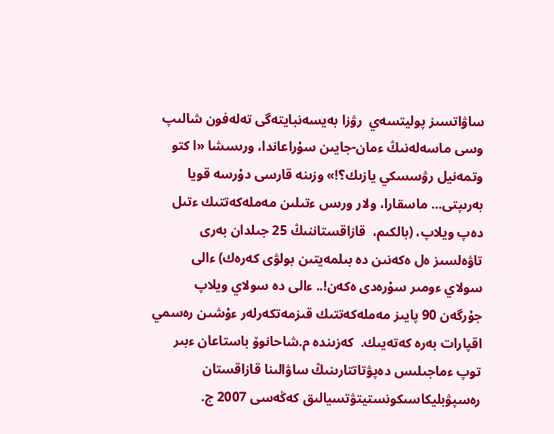ساۋاتسىز پوليتسەي  رۋزا بەيسەنبايتەگى تەلەفون شالىپ وسى ماسەلەنىڭ ءمان-جايىن سۇراعاندا، ورىسشا «ا كتو وتمەنيل رۋسسكي يازىك؟!» وزىنە قارسى دۇرسە قويا بەرىپتى… ماسقارا، ولار ورىس ءتىلىن مەملەكەتتىك ءتىل دەپ ويلاپ، (بالكىم،  قازاقستاننىڭ 25 جىلدان بەرى تاۋەلسىز ەل ەكەنىن دە بىلمەيتىن بولۋى كەرەك) ءالى سولاي ءومىر سۇرەدى ەكەن!.. ءالى دە سولاي ويلاپ جۇرگەن 90 پايىز مەملەكەتتىك قىزمەتكەرلەر ءۇشىن رەسمي اقپارات بەرە كەتەيىك.  كەزىندە م.شاحانوۆ باستاعان ءبىر توپ ءماجىلىس دەپۋتاتتارىنىڭ ساۋالىنا قازاقستان رەسپۋبليكاسىكونستيتۋتسيالىق كەڭەسى 2007 ج.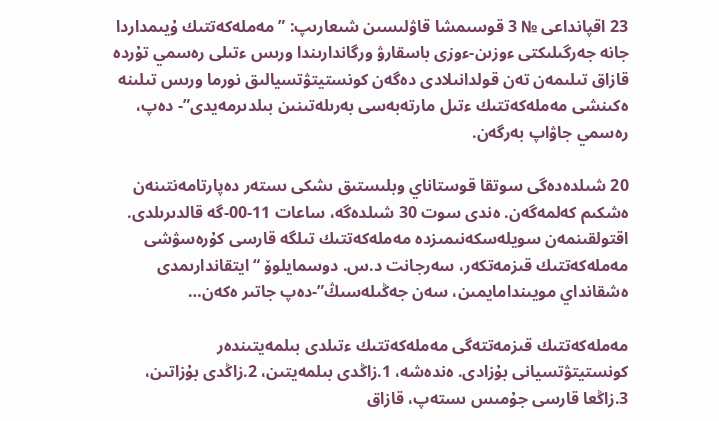23 اقپانداعى № 3 قوسىمشا قاۋلىسىن شىعارىپ: ” مەملەكەتتىك ۇيىمداردا جانە جەرگىلىكتى ءوزىن-ءوزى باسقارۋ ورگاندارىندا ورىس ءتىلى رەسمي تۇردە قازاق تىلىمەن تەن قولدانىلادى دەگەن كونستيتۋتسيالىق نورما ورىس تىلىنە ەكىنشى مەملەكەتتىك ءتىل مارتەبەسى بەرىلەتىنىن بىلدىرمەيدى”- دەپ،  رەسمي جاۋاپ بەرگەن.

20 شىلدەدەگى سوتقا قوستاناي وبلىستىق ىشكى ىستەر دەپارتامەنتىنەن ەشكىم كەلمەگەن. ەندى سوت 30 شىلدەگە، ساعات 11-00-گە قالدىرىلدى. اقتولقىنمەن سويلەسكەنىمىزدە مەملەكەتتىك تىلگە قارسى كۇرەسۋشى مەملەكەتتىك قىزمەتكەر، سەرجانت د.س. دوسمايلوۆ “ايتقاندارىمدى ەشقانداي مويىندامايمىن، سەن جەڭىلەسىڭ”-دەپ جاتىر ەكەن…

مەملەكەتتىك قىزمەتتەگى مەملەكەتتىك ءتىلدى بىلمەيتىندەر كونستيتۋتسيانى بۇزادى. ەندەشە، 1.زاڭدى بىلمەيتىن، 2.زاڭدى بۇزاتىن، 3.زاڭعا قارسى جۇمىس ىستەپ، قازاق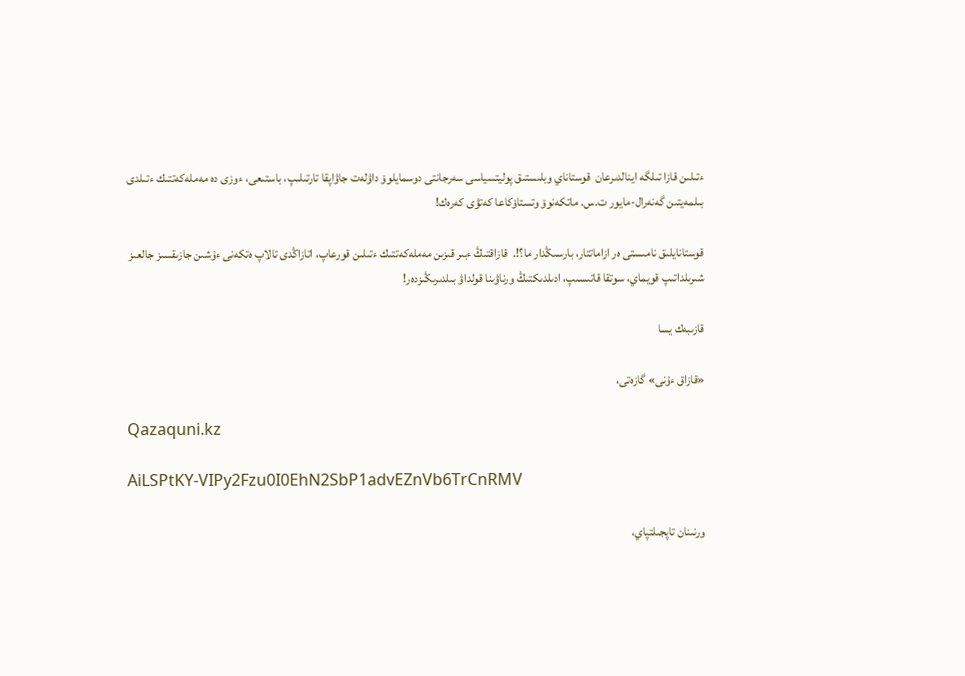ءتىلىن قازا تىلگە اينالدىرعان  قوستاناي وبلىستىق پوليتسياسى سەرجانتى دوسمايلوۆ داۋلەت جاۋاپقا تارتىلىپ، باستىعى، ءوزى دە مەملەكەتتىك ءتىلدى بىلمەيتىن گەنەرال-مايور ت.س. ماتكەنوۆ وتستاۆكاعا كەتۋى كەرەك!

قوستانايلىق نامىستى ەر ازاماتتار، بارسىڭدار ما؟!.  قازاقتىڭ ءبىر قىزىن مەملەكەتتىك ءتىلىن قورعاپ، اتازاڭدى تالاپ ەتكەنى ءۇشىن جازىقسىز جالعىز شىرىلداتىپ قويماي، سوتقا قاتىسىپ، ادىلدىكتىڭ ورناۋىنا قولداۋ بىلدىرىڭىزدەر!

قازىبەك يسا

«قازاق ءۇنى» گازەتى،

Qazaquni.kz

AiLSPtKY-VIPy2Fzu0I0EhN2SbP1advEZnVb6TrCnRMV

ورنىنان تاپجىلتپاي،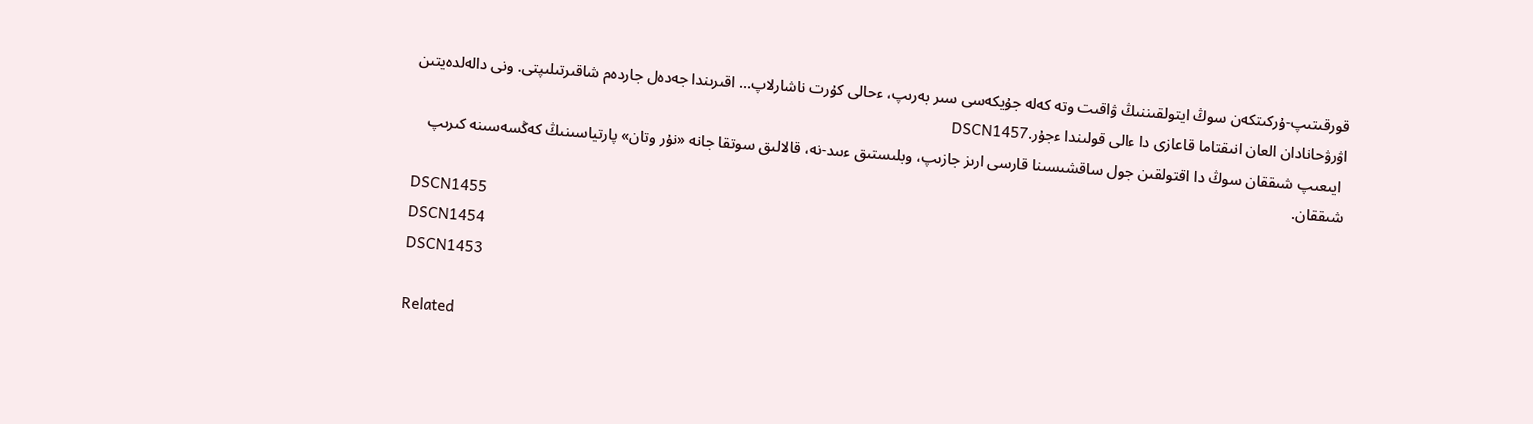قورقىتىپ-ۇركىتكەن سوڭ ايتولقىننىڭ ۋاقىت وتە كەلە جۇيكەسى سىر بەرىپ، ءحالى كۇرت ناشارلاپ… اقىرىندا جەدەل جاردەم شاقىرتىلىپتى. ونى دالەلدەيتىن اۋرۋحانادان العان انىقتاما قاعازى دا ءالى قولىندا ءجۇر.DSCN1457
 ايىعىپ شىققان سوڭ دا اقتولقىن جول ساقشىسىنا قارسى ارىز جازىپ، وبلىستىق ءىىد-نە، قالالىق سوتقا جانە «نۇر وتان» پارتياسىنىڭ كەڭسەسىنە كىرىپ شىققان.
DSCN1455
DSCN1454
DSCN1453

Related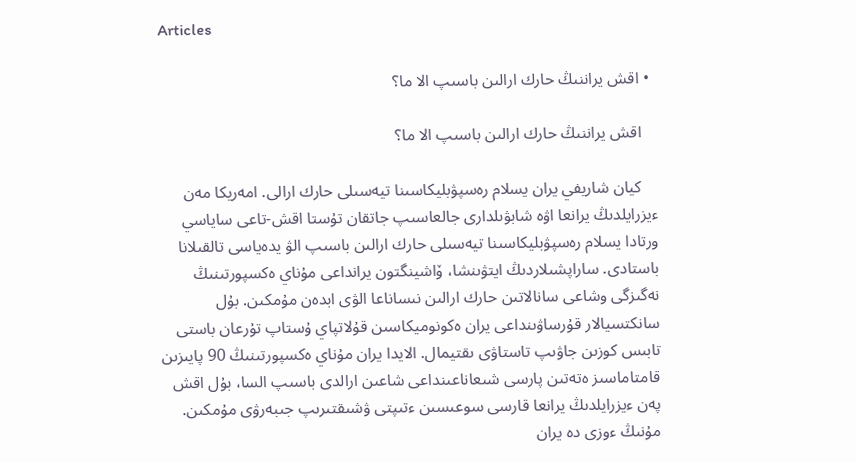Articles

  • اقش يراننىڭ حارك ارالىن باسىپ الا ما؟

    اقش يراننىڭ حارك ارالىن باسىپ الا ما؟

    كيان شاريفي يران يسلام رەسپۋبليكاسىنا تيەسىلى حارك ارالى. امەريكا مەن ءيزرايلدىڭ يرانعا اۋە شابۋىلدارى جالعاسىپ جاتقان تۇستا اقش-تاعى ساياسي ورتادا يسلام رەسپۋبليكاسىنا تيەسىلى حارك ارالىن باسىپ الۋ يدەياسى تالقىلانا باستادى. ساراپشىلاردىڭ ايتۋىنشا، ۆاشينگتون يرانداعى مۇناي ەكسپورتىنىڭ نەگىزگى وشاعى سانالاتىن حارك ارالىن نىساناعا الۋى ابدەن مۇمكىن. بۇل سانكتسيالار قۇرساۋىنداعى يران ەكونوميكاسىن قۇلاتپاي ۇستاپ تۇرعان باستى تابىس كوزىن جاۋىپ تاستاۋى ىقتيمال. الايدا يران مۇناي ەكسپورتىنىڭ 90 پايىزىن قامتاماسىز ەتەتىن پارسى شىعاناعىنداعى شاعىن ارالدى باسىپ السا، بۇل اقش پەن ءيزرايلدىڭ يرانعا قارسى سوعىسىن ءتىپتى ۋشىقتىرىپ جىبەرۋى مۇمكىن. مۇنىڭ ءوزى دە يران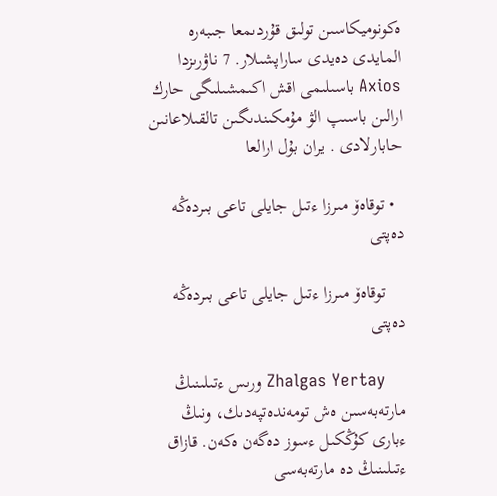ەكونوميكاسىن تولىق قۇردىمعا جىبەرە المايدى دەيدى ساراپشىلار. 7 ناۋرىزدا Axios باسىلىمى اقش اكىمشىلىگى حارك ارالىن باسىپ الۋ مۇمكىندىگىن تالقىلاعانىن حابارلادى . يران بۇل ارالعا

  • توقاەۆ مىرزا ءتىل جايلى تاعى بىردەڭە دەپتى

    توقاەۆ مىرزا ءتىل جايلى تاعى بىردەڭە دەپتى

    Zhalgas Yertay ورىس ءتىلىنىڭ مارتەبەسىن ەش تومەندەتپەدىك، ونىڭ ءبارى كۇڭكىل ءسوز دەگەن ەكەن. قازاق ءتىلىنىڭ دە مارتەبەسى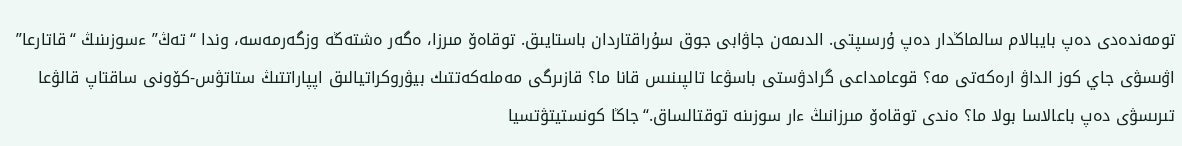تومەندەدى دەپ بايبالام سالماڭدار دەپ ۇرسىپتى. الدىمەن جاۋابى جوق سۇراقتاردان باستايىق. توقاەۆ مىرزا، ەگەر ەشتەڭە وزگەرمەسە، وندا “تەڭ” ءسوزىنىڭ “قاتارعا” اۋىسۋى جاي كوز الداۋ ارەكەتى مە؟ قوعامداعى گرادۋستى باسۋعا تالپىنىس قانا ما؟ قازىرگى مەملەكەتتىك بيۋروكراتيالىق اپپاراتتىڭ ستاتۋس-كۆونى ساقتاپ قالۋعا تىرىسۋى دەپ باعالاسا بولا ما؟ ەندى توقاەۆ مىرزانىڭ ءار سوزىنە توقتالساق.“جاڭا كونستيتۋتسيا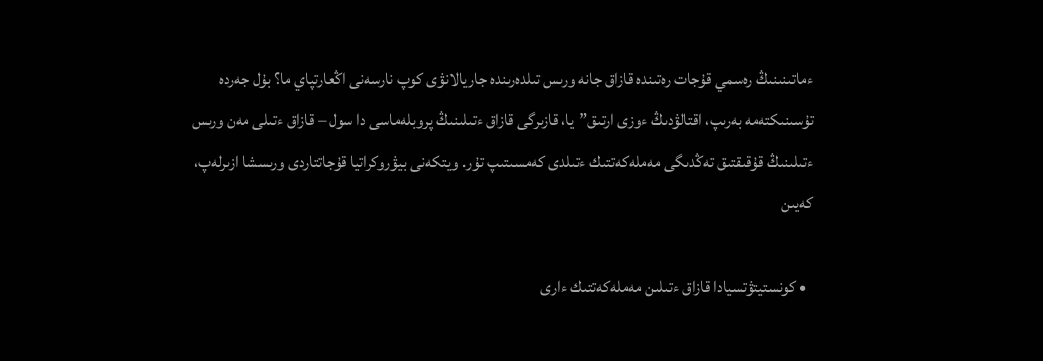ءماتىنىنىڭ رەسمي قۇجات رەتىندە قازاق جانە ورىس تىلدەرىندە جاريالانۋى كوپ نارسەنى اڭعارتپاي ما؟ بۇل جەردە تۇسىنىكتەمە بەرىپ، اقتالۋدىڭ ءوزى ارتىق”يا، قازىرگى قازاق ءتىلىنىڭ پروبلەماسى دا سول – قازاق ءتىلى مەن ورىس ءتىلىنىڭ قۇقىقتىق تەڭدىگى مەملەكەتتىك ءتىلدى كەمسىتىپ تۇر. ويتكەنى بيۋروكراتيا قۇجاتتاردى ورىسشا ازىرلەپ، كەيىن

  • كونستيتۋتسيادا قازاق ءتىلىن مەملەكەتتىك ءارى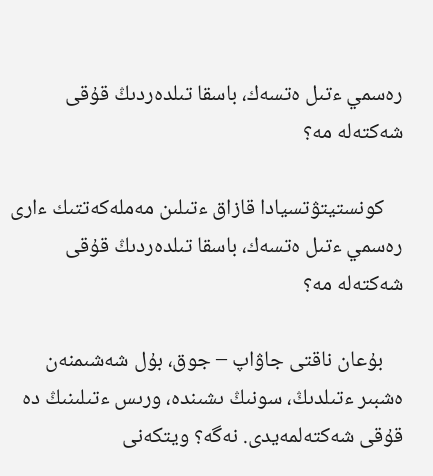رەسمي ءتىل ەتسەك، باسقا تىلدەردىڭ قۇقى شەكتەلە مە؟

    كونستيتۋتسيادا قازاق ءتىلىن مەملەكەتتىك ءارى رەسمي ءتىل ەتسەك، باسقا تىلدەردىڭ قۇقى شەكتەلە مە؟

    بۇعان ناقتى جاۋاپ – جوق، بۇل شەشىمنەن ەشبىر ءتىلدىڭ، سونىڭ ىشىندە، ورىس ءتىلىنىڭ دە قۇقى شەكتەلمەيدى. نەگە؟ ويتكەنى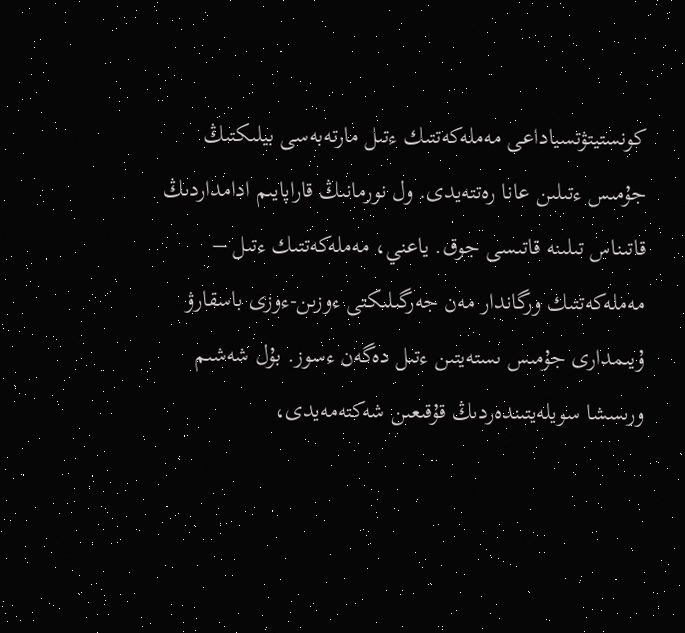كونستيتۋتسياداعى مەملەكەتتىك ءتىل مارتەبەسى بيلىكتىڭ جۇمىس ءتىلىن عانا رەتتەيدى. ول نورمانىڭ قاراپايىم ادامداردىڭ قاتىناس تىلىنە قاتىسى جوق. ياعني، مەملەكەتتىك ءتىل – مەملەكەتتىك ورگاندار مەن جەرگىلىكتى ءوزىن-ءوزى باسقارۋ ۇيىمدارى جۇمىس ىستەيتىن ءتىل دەگەن ءسوز. بۇل شەشىم ورىسشا سويلەيتىندەردىڭ قۇقىعىن شەكتەمەيدى،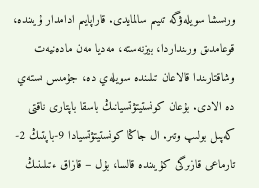ورىسشا سويلەۋگە تىيىم سالمايدى. قاراپايىم ادامدار ۇيىندە، قوعامدىق ورىنداردا، بيزنەستە، مەديا مەن مادەنيەت وشاقتارىندا قالاعان تىلىندە سويلەي دە، جۇمىس ىستەي دە الادى. بۇعان كونستيتۋتسيانىڭ باسقا باپتارى ناقتى كەپىل بولىپ وتىر. ال جاڭا كونستيتۋتسيادا 9-باپتىڭ 2-تارماعى قازىرگى كۇيىندە قالسا، بۇل – قازاق ءتىلىنىڭ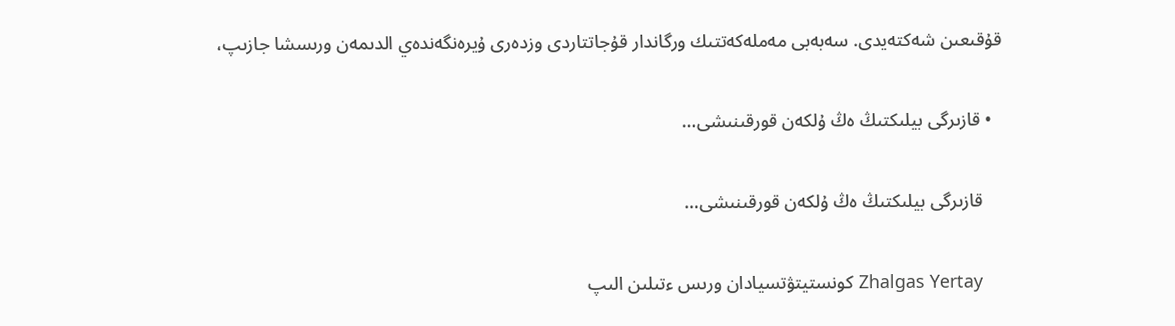قۇقىعىن شەكتەيدى. سەبەبى مەملەكەتتىك ورگاندار قۇجاتتاردى وزدەرى ۇيرەنگەندەي الدىمەن ورىسشا جازىپ،

  • قازىرگى بيلىكتىڭ ەڭ ۇلكەن قورقىنىشى…

    قازىرگى بيلىكتىڭ ەڭ ۇلكەن قورقىنىشى…

    Zhalgas Yertay كونستيتۋتسيادان ورىس ءتىلىن الىپ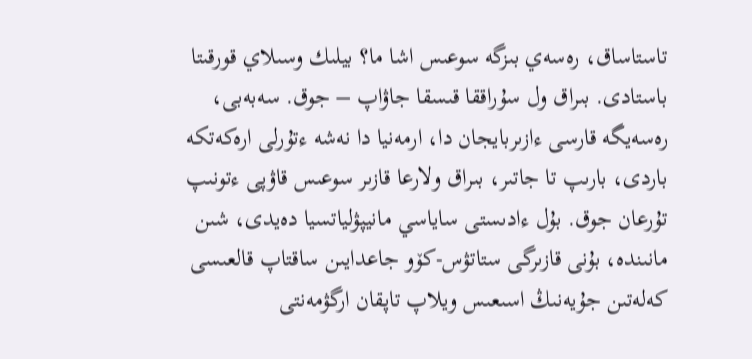تاستاساق، رەسەي بىزگە سوعىس اشا ما؟ بيلىك وسىلاي قورقىتا باستادى. بىراق ول سۇراققا قىسقا جاۋاپ – جوق. سەبەبى، رەسەيگە قارسى ءازىربايجان دا، ارمەنيا دا نەشە ءتۇرلى ارەكەتكە باردى، بارىپ تا جاتىر، بىراق ولارعا قازىر سوعىس قاۋپى ءتونىپ تۇرعان جوق. بۇل ءادىستى ساياسي مانيپۋلياتسيا دەيدى، شىن مانىندە، بۇنى قازىرگى ستاتۋس-كۆو جاعدايىن ساقتاپ قالعىسى كەلەتىن جۇيەنىڭ اسىعىس ويلاپ تاپقان ارگۋمەنتى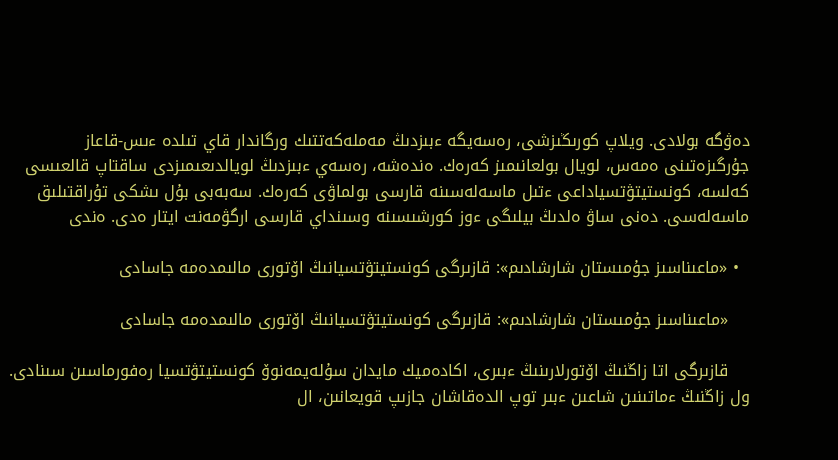دەۋگە بولادى. ويلاپ كورىڭىزشى، رەسەيگە ءبىزدىڭ مەملەكەتتىك ورگاندار قاي تىلدە ءىس-قاعاز جۇرگىزەتىنى ەمەس، لويال بولعانىمىز كەرەك. ەندەشە، رەسەي ءبىزدىڭ لويالدىعىمىزدى ساقتاپ قالعىسى كەلسە، كونستيتۋتسياداعى ءتىل ماسەلەسىنە قارسى بولماۋى كەرەك. سەبەبى بۇل ىشكى تۇراقتىلىق ماسەلەسى. دەنى ساۋ ەلدىڭ بيلىگى ءوز كورشىسىنە وسىنداي قارسى ارگۋمەنت ايتار ەدى. ەندى

  • «ماعىناسىز جۇمىستان شارشادىم»: قازىرگى كونستيتۋتسيانىڭ اۆتورى مالىمدەمە جاسادى

    «ماعىناسىز جۇمىستان شارشادىم»: قازىرگى كونستيتۋتسيانىڭ اۆتورى مالىمدەمە جاسادى

    قازىرگى اتا زاڭنىڭ اۆتورلارىنىڭ ءبىرى، اكادەميك مايدان سۇلەيمەنوۆ كونستيتۋتسيا رەفورماسىن سىنادى. ول زاڭنىڭ ءماتىنىن شاعىن ءبىر توپ الدەقاشان جازىپ قويعانىن، ال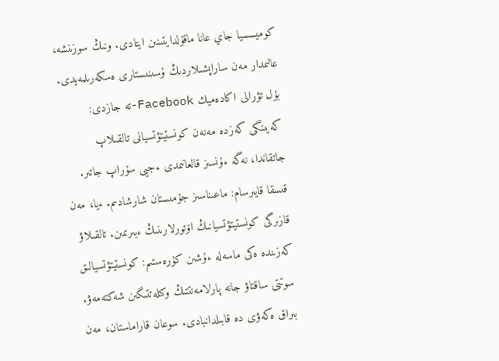كوميسسيا جاي عانا ماقۇلدايتىنىن ايتادى. ونىڭ سوزىنشە، عالىمدار مەن ساراپشىلاردىڭ ۇسىنىستارى ەسكەرىلمەيدى. بۇل تۋرالى اكادەميك Facebook-تە جازدى: كەيىنگى كەزدە مەنەن كونستيتۋتسيانى تالقىلاپ جاتقاندا، نەگە ءۇنسىز قالعانىمدى ءجيى سۇراپ جاتىر. قىسقا قايىرسام: ماعىناسىز جۇمىستان شارشادىم. ءيا، مەن قازىرگى كونستيتۋتسيانىڭ اۆتورلارىنىڭ ءبىرىمىن. تالقىلاۋ كەزىندە ەكى ماسەلە ءۇشىن كۇرەستىم: كونستيتۋتسيالىق سوتتى ساقتاۋ جانە پارلامەنتتىڭ وكىلەتتىگىن شەكتەمەۋ. بىراق ەكەۋى دە قابىلدانبادى. سوعان قاراماستان، مەن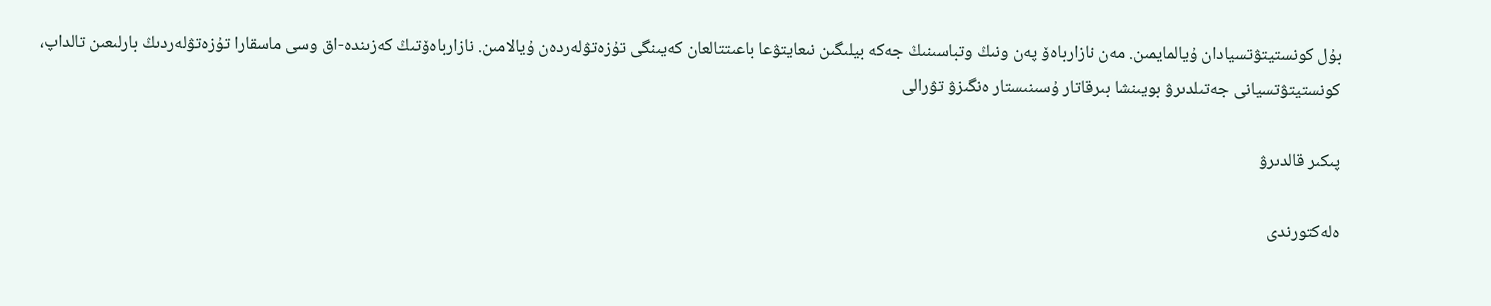بۇل كونستيتۋتسيادان ۇيالمايمىن. مەن نازارباەۆ پەن ونىڭ وتباسىنىڭ جەكە بيلىگىن نىعايتۋعا باعىتتالعان كەيىنگى تۇزەتۋلەردەن ۇيالامىن. نازارباەۆتىڭ كەزىندە-اق وسى ماسقارا تۇزەتۋلەردىڭ بارلىعىن تالداپ، كونستيتۋتسيانى جەتىلدىرۋ بويىنشا بىرقاتار ۇسىنىستار ەنگىزۋ تۋرالى

پىكىر قالدىرۋ

ەلەكتورندى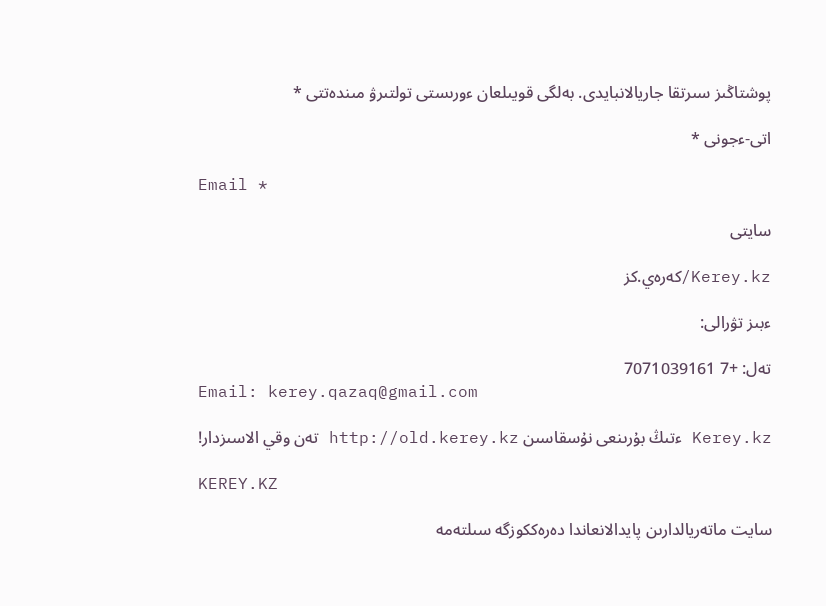پوشتاڭىز سىرتقا جاريالانبايدى. بەلگى قويىلعان ءورىستى تولتىرۋ مىندەتتى *

اتى-ءجونى *

Email *

سايتى

Kerey.kz/كەرەي.كز

ءبىز تۋرالى:

تەل: +7 7071039161
Email: kerey.qazaq@gmail.com

Kerey.kz ءتىڭ بۇرىنعى نۇسقاسىن http://old.kerey.kz تەن وقي الاسىزدار!

KEREY.KZ

سايت ماتەريالدارىن پايدالانعاندا دەرەككوزگە سىلتەمە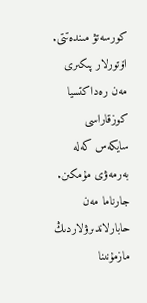كورسەتۋ مىندەتتى. اۆتورلار پىكىرى مەن رەداكتسيا كوزقاراسى سايكەس كەلە بەرمەۋى مۇمكىن. جارناما مەن حابارلاندىرۋلاردىڭ مازمۇنىنا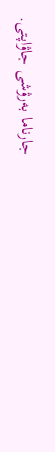جارناما بەرۋشى جاۋاپتى.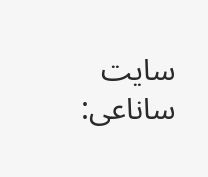سايت ساناعى: